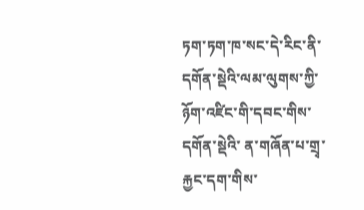ཏག་ཏག་ཁ་སང་དེ་རིང་ནི་དགོན་སྡེའི་ལམ་ལུགས་ཀྱི་ཉོག་འཛིང་གི་དབང་གིས་དགོན་སྡེའི་ ན་གཞོན་པ་གྲྭ་རྐྱང་དག་གིས་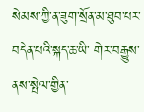སེམས་ཀྱི་ན་ཟུག་སྲོན་མ་ཐུབ་པར་བདེན་པའི་སྐད་ཆ་ཡི་ གེར་བརྒྱུས་ནས་སྤེལ་གྱིན་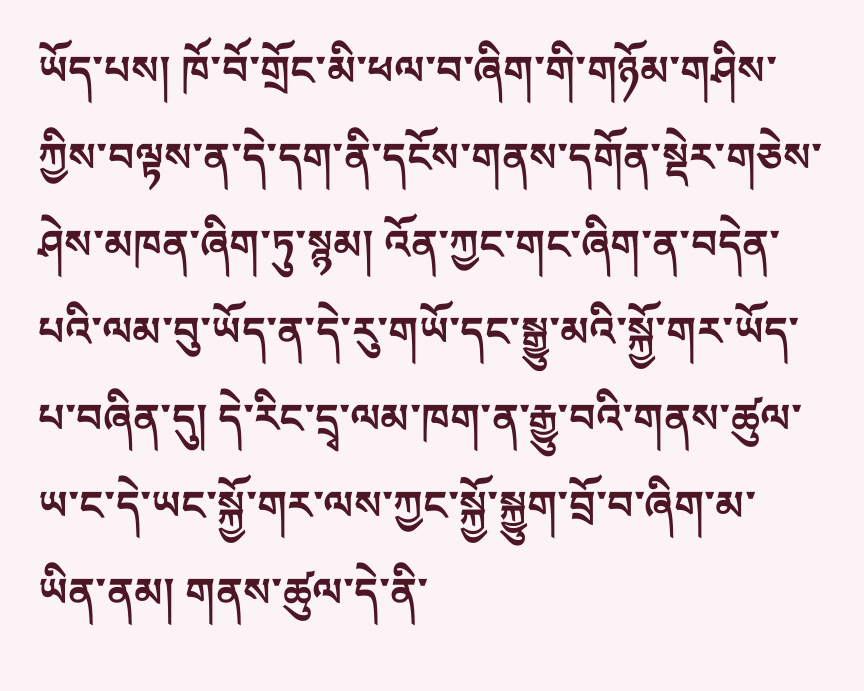ཡོད་པས། ཁོ་བོ་གྲོང་མི་ཕལ་བ་ཞིག་གི་གཉོམ་གཤིས་ཀྱིས་བལྟས་ན་དེ་དག་ནི་དངོས་གནས་དགོན་སྡེར་གཅེས་ཤེས་མཁན་ཞིག་ཏུ་སྙམ། འོན་ཀྱང་གང་ཞིག་ན་བདེན་པའི་ལམ་བུ་ཡོད་ན་དེ་རུ་གཡོ་དང་སྒྱུ་མའི་སྐྱོ་གར་ཡོད་པ་བཞིན་དུ། དེ་རིང་དྲྭ་ལམ་ཁག་ན་རྒྱུ་བའི་གནས་ཚུལ་ཡ་ང་དེ་ཡང་སྐྱོ་གར་ལས་ཀྱང་སྐྱོ་སྐྱུག་བྲོ་བ་ཞིག་མ་ཡིན་ནམ། གནས་ཚུལ་དེ་ནི་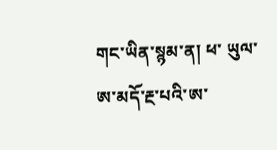གང་ཡིན་སྙམ་ན། ཕ་ ཡུལ་ཨ་མདོ་རྔ་པའི་ཨ་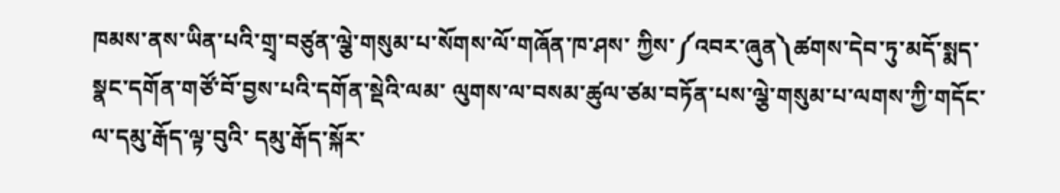ཁམས་ནས་ཡིན་པའི་གྲྭ་བཙུན་ལྕེ་གསུམ་པ་སོགས་ལོ་གཞོན་ཁ་ཤས་ ཀྱིས་༼འབར་ཞུན༽ཚགས་དེབ་ཏུ་མདོ་སྨད་སྣང་དགོན་གཙོ་བོ་བྱས་པའི་དགོན་སྡེའི་ལམ་ ལུགས་ལ་བསམ་ཚུལ་ཙམ་བཏོན་པས་ལྕེ་གསུམ་པ་ལགས་ཀྱི་གདོང་ལ་དམུ་རྒོད་ལྟ་བུའི་ དམུ་རྒོད་སྐོར་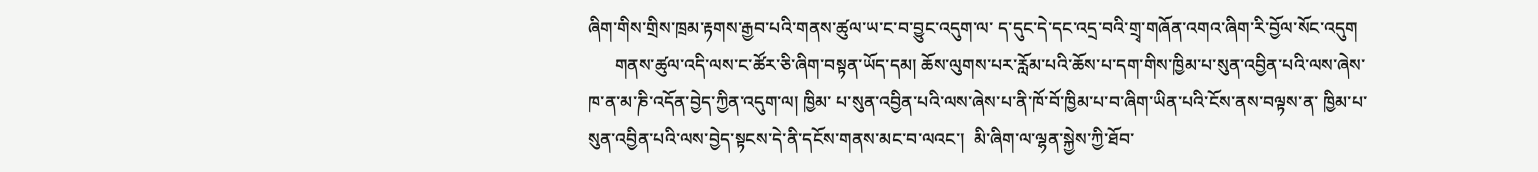ཞིག་གིས་གྲིས་ཁྲམ་རྟགས་རྒྱབ་པའི་གནས་ཚུལ་ཡ་ང་བ་བྱུང་འདུག་ལ་ ད་དུང་དེ་དང་འདྲ་བའི་གྲྭ་གཞོན་འགའ་ཞིག་རི་བྱོལ་སོང་འདུག
      གནས་ཚུལ་འདི་ལས་ང་ཚོར་ཅི་ཞིག་བསྟན་ཡོད་དམ། ཆོས་ལུགས་པར་རློམ་པའི་ཆོས་པ་དག་གིས་ཁྱིམ་པ་སུན་འབྱིན་པའི་ལས་ཞེས་ཁ་ན་མ་ཎི་འདོན་བྱེད་ཀྱིན་འདུག་ལ། ཁྱིམ་ པ་སུན་འབྱིན་པའི་ལས་ཞེས་པ་ནི་ཁོ་བོ་ཁྱིམ་པ་བ་ཞིག་ཡིན་པའི་ངོས་ནས་བལྟས་ན་ ཁྱིམ་པ་སུན་འབྱིན་པའི་ལས་བྱེད་སྟངས་དེ་ནི་དངོས་གནས་མང་བ་ལའང་།  མི་ཞིག་ལ་ལྷན་སྐྱེས་ཀྱི་ཐོབ་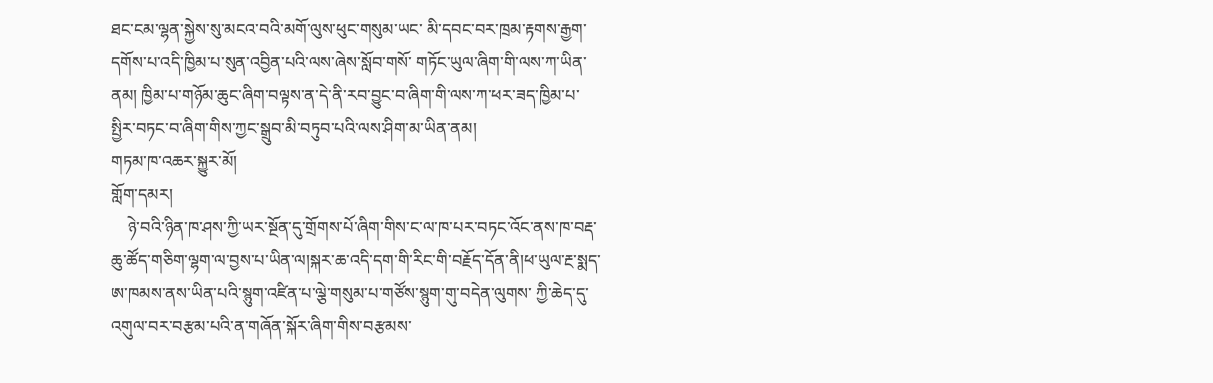ཐང་ངམ་ལྷན་སྐྱེས་སུ་མངའ་བའི་མགོ་ལུས་ཕུང་གསུམ་ཡང་ མི་དབང་བར་ཁྲམ་རྟགས་རྒྱག་དགོས་པ་འདི་ཁྱིམ་པ་སུན་འབྱིན་པའི་ལས་ཞེས་སློབ་གསོ་ གཏོང་ཡུལ་ཞིག་གི་ལས་ཀ་ཡིན་ནམ། ཁྱིམ་པ་གཉོམ་ཆུང་ཞིག་བལྟས་ན་དེ་ནི་རབ་བྱུང་བ་ཞིག་གི་ལས་ཀ་ཕར་ཟད་ཁྱིམ་པ་སྤྱིར་བཏང་བ་ཞིག་གིས་ཀྱང་སྒྲུབ་མི་བཏུབ་པའི་ལས་ཤིག་མ་ཡིན་ནམ།
གཏམ་ཁ་འཆར་སྐྱུར་མོ།
གློག་དམར།
    ཉེ་བའི་ཉིན་ཁ་ཤས་ཀྱི་ཡར་སྔོན་དུ་གྲོགས་པོ་ཞིག་གིས་ང་ལ་ཁ་པར་བཏང་འོང་ནས་ཁ་བརྡ་ ཆུ་ཚོད་གཅིག་ལྷག་ལ་བྱས་པ་ཡིན་ལ།སྐར་ཆ་འདི་དག་གི་རིང་གི་བརྗོད་དོན་ནི།ཕ་ཡུལ་རྔ་སྨད་ཨ་ཁམས་ནས་ཡིན་པའི་སྙུག་འཛིན་པ་ལྕེ་གསུམ་པ་གཙོས་སྙུག་གུ་བདེན་ལུགས་ ཀྱི་ཆེད་དུ་འགུལ་བར་བརྩམ་པའི་ན་གཞོན་སྐོར་ཞིག་གིས་བརྩམས་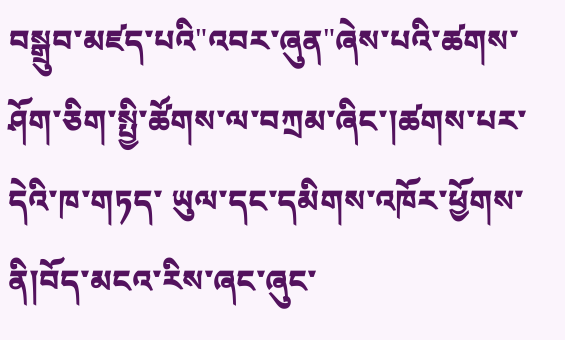བསྒྲུབ་མཛད་པའི"འབར་ཞུན"ཞེས་པའི་ཚགས་ཤོག་ཅིག་སྤྱི་ཚོགས་ལ་བཀྲམ་ཞིང་།ཚགས་པར་དེའི་ཁ་གཏད་ ཡུལ་དང་དམིགས་འཁོར་ཕྱོགས་ནི།བོད་མངའ་རིས་ཞང་ཞུང་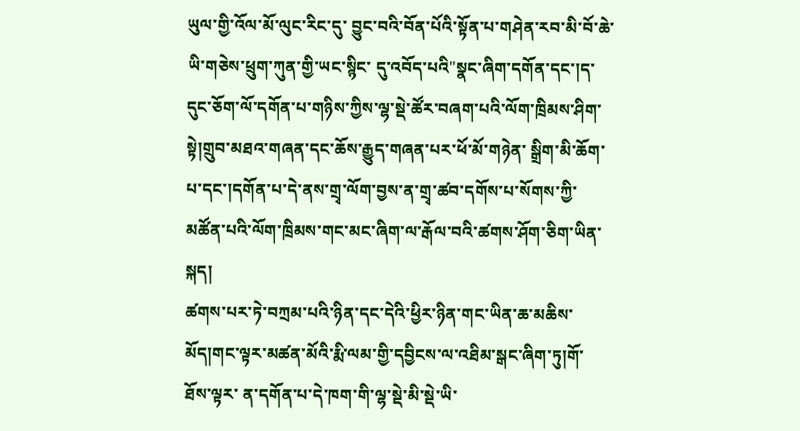ཡུལ་གྱི་འོལ་མོ་ལུང་རིང་དུ་ བྱུང་བའི་བོན་པོའི་སྟོན་པ་གཤེན་རབ་མི་བོ་ཆེ་ཡི་གཅེས་ཕྲུག་ཀུན་གྱི་ཡང་སྙིང་ དུ་འབོད་པའི"སྣང་ཞིག་དགོན་དང་།ད་དུང་ཅོག་ལོ་དགོན་པ་གཉིས་ཀྱིས་ལྷ་སྡེ་ཚོར་བཞག་པའི་ལོག་ཁྲིམས་ཤིག་སྟེ།གྲུབ་མཐའ་གཞན་དང་ཆོས་རྒྱུད་གཞན་པར་ཕོ་མོ་གཉེན་ སྒྲིག་མི་ཆོག་པ་དང་།དགོན་པ་དེ་ནས་གྲྭ་ལོག་བྱས་ན་གྲྭ་ཚབ་དགོས་པ་སོགས་ཀྱི་ མཚོན་པའི་ལོག་ཁྲིམས་གང་མང་ཞིག་ལ་རྒོལ་བའི་ཚགས་ཤོག་ཅིག་ཡིན་སྐད།
ཚགས་པར་ཏེ་བཀྲམ་པའི་ཉིན་དང་དེའི་ཕྱིར་ཉིན་གང་ཡིན་ཆ་མཆིས་མོད།གང་ལྟར་མཚན་མོའི་རྨི་ལམ་གྱི་དབྱིངས་ལ་འཐིམ་སྒང་ཞིག་ཏུ།གོ་ཐོས་ལྟར་ ན་དགོན་པ་དེ་ཁག་གི་ལྷ་སྡེ་མི་སྡེ་ཡི་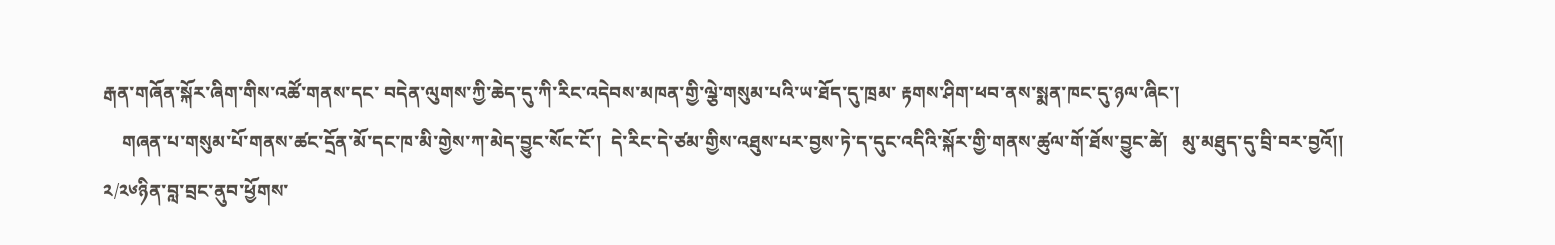རྒན་གཞོན་སྐོར་ཞིག་གིས་འཚོ་གནས་དང་ བདེན་ལུགས་ཀྱི་ཆེད་དུ་ཀི་རིང་འདེབས་མཁན་གྱི་ལྕེ་གསུམ་པའི་ཡ་ཐོད་དུ་ཁྲམ་ རྟགས་ཤིག་ཕབ་ནས་སྨན་ཁང་དུ་ཉལ་ཞིང་།
    གཞན་པ་གསུམ་པོ་གནས་ཚང་དྲོན་མོ་དང་ཁ་མི་གྱེས་ཀ་མེད་བྱུང་སོང་ངོ་།  དེ་རིང་དེ་ཙམ་གྱིས་འཐུས་པར་བྱས་ཏེ་ད་དུང་འདིའི་སྐོར་གྱི་གནས་ཚུལ་གོ་ཐོས་བྱུང་ཚེ།   མུ་མཐུད་དུ་བྲི་བར་བྱའོ།།    ༢/༢༦ཉིན་བླ་བྲང་ནུབ་ཕྱོགས་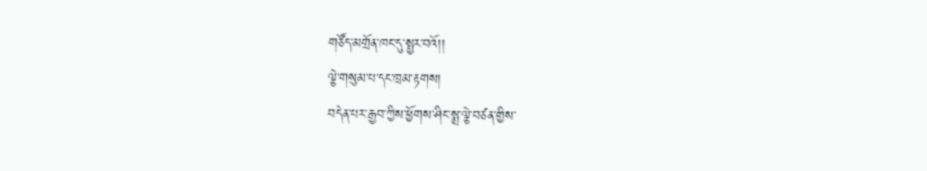གཙོད་མགྲོན་ཁང་དུ་སྤྱར་བའོ།།
ལྕེ་གསུམ་པ་དང་ཁྲམ་རྟགས།
བདེན་པར་རྒྱབ་ཀྱིས་ཕྱོགས་ཤིང་སྨྲ་ལྕེ་བཙན་གྱིས་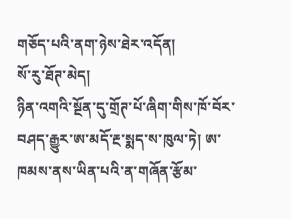གཅོད་པའི་ནག་ཉེས་ཐེར་འདོན།
སོ་རུ་ཐོཊ་མེད།
ཉིན་འགའི་སྔོན་དུ་གྲོཊ་པོ་ཞིག་གིས་ཁོ་བོར་བཤད་རྒྱུར་ཨ་མདོ་རྔ་སྨད་ས་ཁུལ་ཏེ། ཨ་ཁམས་ནས་ཡིན་པའི་ན་གཞོན་རྩོམ་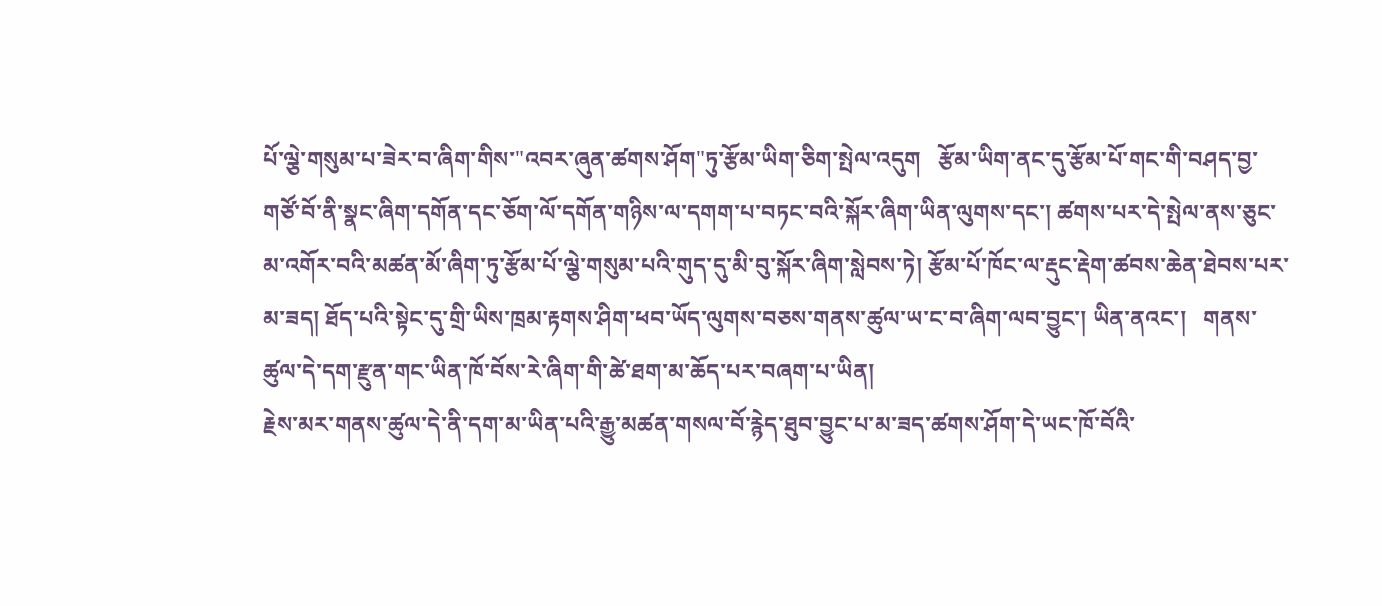པོ་ལྕེ་གསུམ་པ་ཟེར་བ་ཞིག་གིས་"འབར་ཞུན་ཚགས་ཤོག"ཏུ་རྩོམ་ཡིག་ཅིག་སྤེལ་འདུག   རྩོམ་ཡིག་ནང་དུ་རྩོམ་པོ་གང་གི་བཤད་བྱ་གཙོ་བོ་ནི་སྣང་ཞིག་དགོན་དང་ཅོག་ལོ་དགོན་གཉིས་ལ་དགག་པ་བཏང་བའི་སྐོར་ཞིག་ཡིན་ལུགས་དང་། ཚགས་པར་དེ་སྤེལ་ནས་ཅུང་མ་འགོར་བའི་མཚན་མོ་ཞིག་ཏུ་རྩོམ་པོ་ལྕེ་གསུམ་པའི་གུད་དུ་མི་བུ་སྐོར་ཞིག་སླེབས་ཏེ། རྩོམ་པོ་ཁོང་ལ་རྡུང་རྡེག་ཚབས་ཆེན་ཐེབས་པར་མ་ཟད། ཐོད་པའི་སྟེང་དུ་གྲི་ཡིས་ཁྲམ་རྟགས་ཤིག་ཕབ་ཡོད་ལུགས་བཅས་གནས་ཚུལ་ཡ་ང་བ་ཞིག་ལབ་བྱུང་། ཡིན་ནའང་།   གནས་ཚུལ་དེ་དག་རྫུན་གང་ཡིན་ཁོ་བོས་རེ་ཞིག་གི་ཚེ་ཐག་མ་ཆོད་པར་བཞག་པ་ཡིན།
རྗེས་མར་གནས་ཚུལ་དེ་ནི་དག་མ་ཡིན་པའི་རྒྱུ་མཚན་གསལ་བོ་རྙེད་ཐུབ་བྱུང་པ་མ་ཟད་ཚགས་ཤོག་དེ་ཡང་ཁོ་བོའི་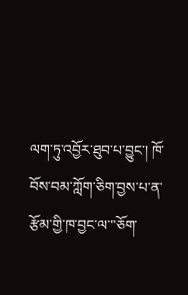ལག་ཏུ་འབྱོར་ཐུབ་པ་བྱུང་། ཁོ་བོས་བམ་ཀློག་ཅིག་བྱས་པ་ན་རྩོམ་གྱི་ཁ་བྱང་ལ་"ཅོག་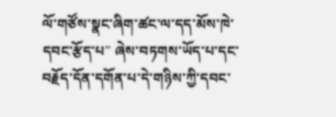ལོ་གཙོས་སྣང་ཞིག་ཚང་ལ་དད་མོས་ཁེ་དབང་རྩོད་པ" ཞེས་བཏགས་ཡོད་པ་དང་བརྗོད་དོན་དགོན་པ་དེ་གཉིས་ཀྱི་དབང་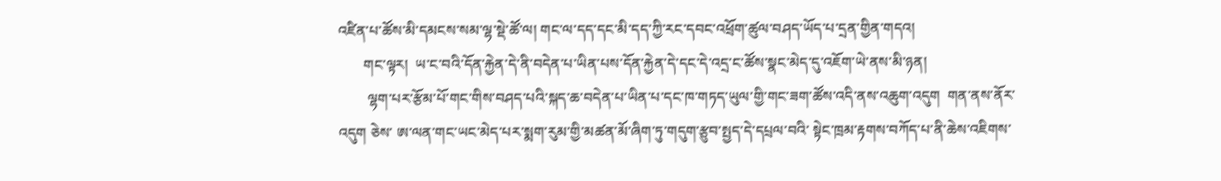འཛིན་པ་ཚོས་མི་དམངས་སམ་ལྷ་སྡེ་ཚོ་ལ། གང་ལ་དད་དང་མི་དད་ཀྱི་རང་དབང་འཕྲོག་ཚུལ་བཤད་ཡོད་པ་དྲན་གྱིན་གདའ།
       གང་ལྟར།  ཡ་ང་བའི་དོན་རྐྱེན་དེ་ནི་བདེན་པ་ཡིན་པས་དོན་རྐྱེན་དེ་དང་དེ་འདྲ་ང་ཚོས་སྣང་མེད་དུ་འཇོག་ཡེ་ནས་མི་ཉན།
        ལྷག་པར་རྩོམ་པོ་གང་གིས་བཤད་པའི་སྐད་ཆ་བདེན་པ་ཡིན་པ་དང་ཁ་གཏད་ཡུལ་གྱི་གང་ཟག་ཚོས་འདི་ནས་འཆུག་འདུག  གན་ནས་ནོར་འདུག ཅེས་ ཨ་ལན་གང་ཡང་མེད་པར་སྨག་རུམ་གྱི་མཚན་མོ་ཞིག་ཏུ་གདུག་རྩུབ་སྤྱད་དེ་དཔྲལ་བའི་ སྟེང་ཁྲམ་རྟགས་བཀོད་པ་ནི་ཆེས་འཇིགས་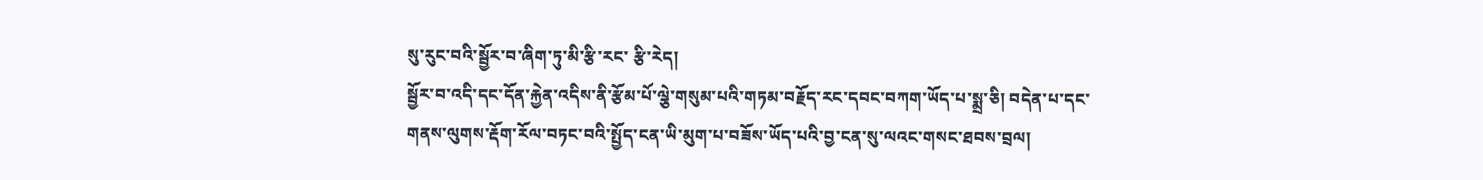སུ་རུང་བའི་སྦྱོར་བ་ཞིག་ཏུ་མི་རྩི་རང་ རྩི་རེད།
སྦྱོར་བ་འདི་དང་དོན་རྐྱེན་འདིས་ནི་རྩོམ་པོ་ལྕེ་གསུམ་པའི་གཏམ་བརྗོད་རང་དབང་བཀག་ཡོད་པ་སྨྲ་ཅི། བདེན་པ་དང་གནས་ལུགས་རྡོག་རོལ་བཏང་བའི་སྤྱོད་ངན་ཡི་མུག་པ་བཟོས་ཡོད་པའི་བྱ་ངན་སུ་ལའང་གསང་ཐབས་བྲལ།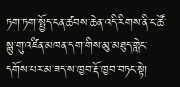ཏག་ཏག་སྤྱོད་ངན་ཚབས་ཆེན་འདི་རིགས་ནི་ང་ཚོ་སྙུ་གུ་འཛིན་མཁན་དག་གིས་མུ་མཐུད་གླེང་དགོས་པར་མ་ཟད་ས་ཁྱབ་རྡོ་ཁྱབ་བཏང་སྟེ།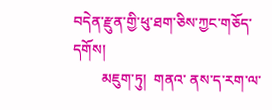བདེན་རྫུན་གྱི་ཕུ་ཐག་ཅིས་ཀྱང་གཅོད་དགོས།
        མཇུག་ཏུ།  གནའ་ ནས་ད་རག་ལ་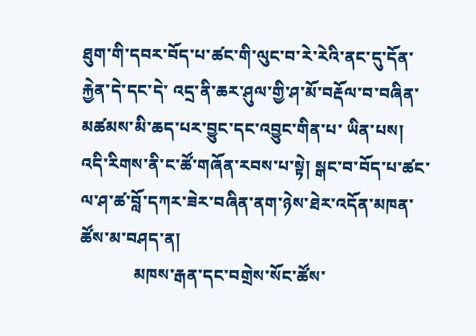ཐུག་གི་དབར་བོད་པ་ཚང་གི་ལུང་བ་རེ་རེའི་ནང་དུ་དོན་རྐྱེན་དེ་དང་དེ་ འདྲ་ནི་ཆར་ཤུལ་གྱི་ཤ་མོ་བརྡོལ་བ་བཞིན་མཚམས་མི་ཆད་པར་བྱུང་དང་འབྱུང་གིན་པ་ ཡིན་པས།  འདི་རིགས་ནི་ང་ཚོ་གཞོན་རབས་པ་སྟེ། སྒང་བ་བོད་པ་ཚང་ལ་ཤ་ཚ་བློ་དཀར་ཟེར་བཞིན་ནག་ཉེས་ཐེར་འདོན་མཁན་ཚོས་མ་བཤད་ན།
             མཁས་རྒན་དང་བགྲེས་སོང་ཚོས་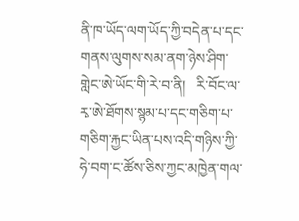ནི་ཁ་ཡོད་ལག་ཡོད་ཀྱི་བདེན་པ་དང་གནས་ལུགས་སམ་ནག་ཉེས་ཤིག་གླེང་ཨེ་ཡོང་གི་རེ་བ་ནི།   རི་བོང་ལ་རྭ་ཨེ་ཐོགས་སྙམ་པ་དང་གཅིག་པ་གཅིག་རྐྱང་ཡིན་པས་འདི་གཉིས་ཀྱི་ཧེ་བག་ང་ཚོས་ཅིས་ཀྱང་མཁྱེན་གལ་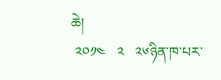ཆེ།
 ༢༠༡༤   ༢   ༢༦ཉིན་ཁ་པར་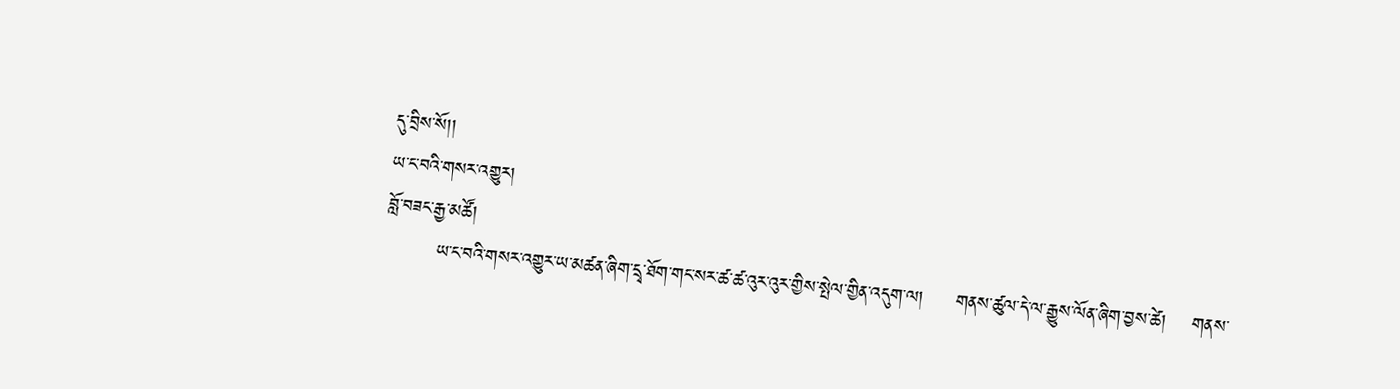དུ་བྲིས་སོ།།
ཡ་ང་བའི་གསར་འགྱུར།
བློ་བཟང་རྒྱ་མཚོ།
        ཡ་ང་བའི་གསར་འགྱུར་ཡ་མཚན་ཞིག་དྲྭ་ཐོག་གང་སར་ཚ་ཚ་འུར་འུར་གྱིས་སྤེལ་གྱིན་འདུག་ལ།     གནས་ཚུལ་དེ་ལ་རྒྱུས་ལོན་ཞིག་བྱས་ཚེ།    གནས་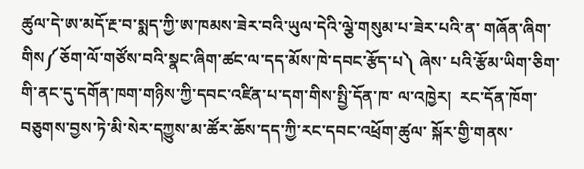ཚུལ་དེ་ཨ་མདོ་རྔ་བ་སྨད་ཀྱི་ཨ་ཁམས་ཟེར་བའི་ཡུལ་དེའི་ལྕེ་གསུམ་པ་ཟེར་པའི་ན་ གཞོན་ཞིག་གིས༼ཅོག་ལོ་གཙོས་བའི་སྣང་ཞིག་ཚང་ལ་དད་མོས་ཁེ་དབང་རྩོད་པ༽ ཞེས་ པའི་རྩོམ་ཡིག་ཅིག་གི་ནང་དུ་དགོན་ཁག་གཉིས་ཀྱི་དབང་འཛིན་པ་དག་གིས་སྤྱི་དོན་ཁ་ ལ་འཁྱེར།  རང་དོན་ཁོག་བཅུགས་བྱས་ཏེ་མི་སེར་དཀྱུས་མ་ཚོར་ཆོས་དད་ཀྱི་རང་དབང་འཕྲོག་ཚུལ་ སྐོར་གྱི་གནས་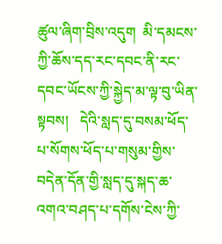ཚུལ་ཞིག་བྲིས་འདུག  མི་དམངས་ཀྱི་ཆོས་དད་རང་དབང་ནི་རང་དབང་ཡོངས་ཀྱི་སྐྱེད་མ་ལྟ་བུ་ཡིན་སྟབས།   དེའི་སླད་དུ་བསམ་ཕོད་པ་སོགས་ཕོད་པ་གསུམ་གྱིས་བདེན་དོན་གྱི་སླད་དུ་སྐད་ཆ་འགའ་བཤད་པ་དགོས་ངེས་ཀྱི་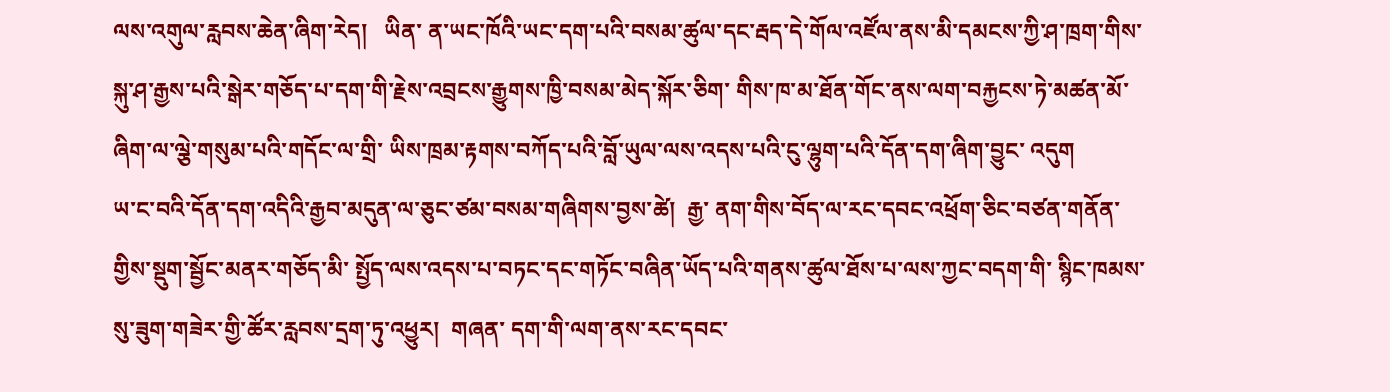ལས་འགུལ་རླབས་ཆེན་ཞིག་རེད།   ཡིན་ ན་ཡང་ཁོའི་ཡང་དག་པའི་བསམ་ཚུལ་དང་རྦད་དེ་གོལ་འཛོལ་ནས་མི་དམངས་ཀྱི་ཤ་ཁྲག་གིས་ སྐུ་ཤ་རྒྱས་པའི་སྒེར་གཅོད་པ་དག་གི་རྗེས་འབྲངས་རྒྱུགས་ཁྱི་བསམ་མེད་སྐོར་ཅིག་ གིས་ཁ་མ་ཐོན་གོང་ནས་ལག་བརྐྱངས་ཏེ་མཚན་མོ་ཞིག་ལ་ལྕེ་གསུམ་པའི་གདོང་ལ་གྲི་ ཡིས་ཁྲམ་རྟགས་བཀོད་པའི་བློ་ཡུལ་ལས་འདས་པའི་ངུ་ལྷུག་པའི་དོན་དག་ཞིག་བྱུང་ འདུག
ཡ་ང་བའི་དོན་དག་འདིའི་རྒྱབ་མདུན་ལ་ཅུང་ཙམ་བསམ་གཞིགས་བྱས་ཚེ།  རྒྱ་ ནག་གིས་བོད་ལ་རང་དབང་འཕྲོག་ཅིང་བཙན་གནོན་གྱིས་སྡུག་སྦྱོང་མནར་གཅོད་མི་ སྤྱོད་ལས་འདས་པ་བཏང་དང་གཏོང་བཞིན་ཡོད་པའི་གནས་ཚུལ་ཐོས་པ་ལས་ཀྱང་བདག་གི་ སྙིང་ཁམས་སུ་ཟུག་གཟེར་གྱི་ཚོར་རླབས་དྲག་ཏུ་འཕྱུར།  གཞན་ དག་གི་ལག་ནས་རང་དབང་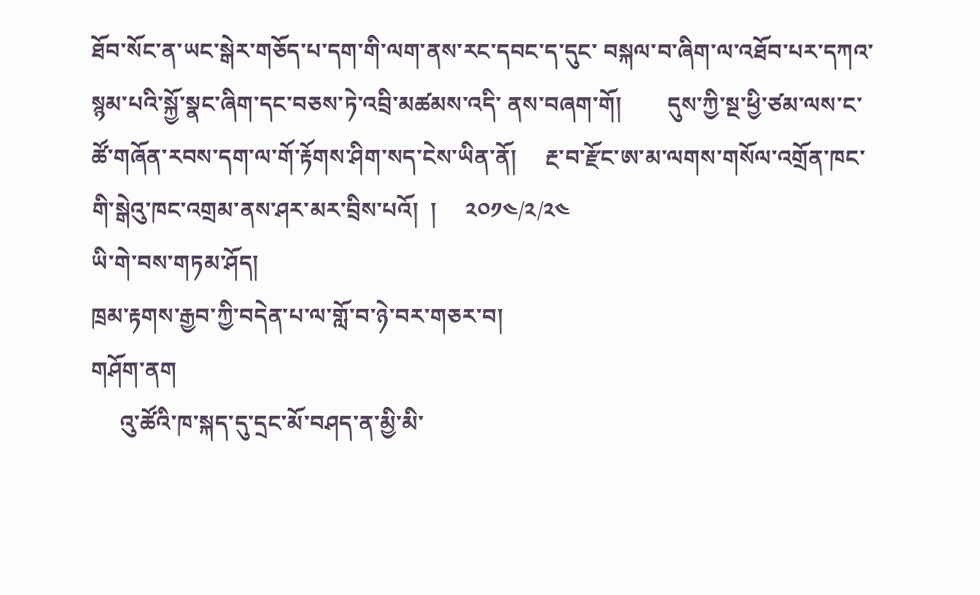ཐོབ་སོང་ན་ཡང་སྒེར་གཅོད་པ་དག་གི་ལག་ནས་རང་དབང་ད་དུང་ བསྐལ་བ་ཞིག་ལ་འཐོབ་པར་དཀའ་སྙམ་པའི་སྐྱོ་སྣང་ཞིག་དང་བཅས་ཏེ་འབྲི་མཚམས་འདི་ ནས་བཞག་གོ།        དུས་ཀྱི་སྔ་ཕྱི་ཙམ་ལས་ང་ཚོ་གཞོན་རབས་དག་ལ་གོ་རྟོགས་ཤིག་སད་ངེས་ཡིན་ནོ།     རྔ་བ་རྫོང་ཨ་མ་ལགས་གསོལ་འགྲོན་ཁང་གི་སྒེའུ་ཁང་འགྲམ་ནས་ཤར་མར་བྲིས་པའོ།  །     ༢༠༡༤/༢/༢༤
ཡི་གེ་བས་གཏམ་ཤོད།
ཁྲམ་རྟགས་རྒྱབ་ཀྱི་བདེན་པ་ལ་གློ་བ་ཉེ་བར་གཅར་བ།
གཤོག་ནག
     འུ་ཚོའི་ཁ་སྐད་དུ་དྲང་མོ་བཤད་ན་མྱི་མི་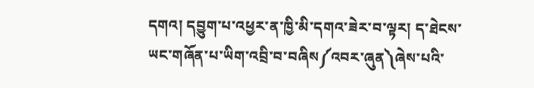དགའ། དབྱུག་པ་འཕྱར་ན་ཁྱི་མི་དགའ་ཟེར་བ་ལྟར། ད་ཐེངས་ཡང་གཞོན་པ་ཡིག་འབྲི་བ་བཞིས༼འབར་ཞུན༽ཞེས་པའི་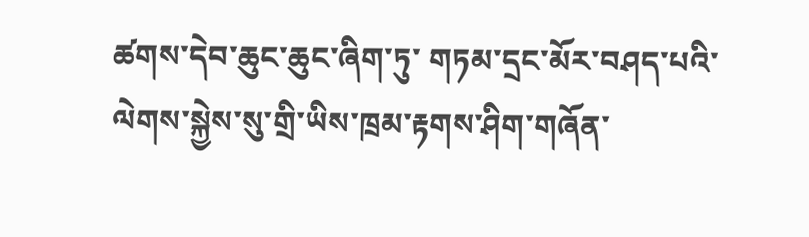ཚགས་དེབ་ཆུང་ཆུང་ཞིག་ཏུ་ གཏམ་དྲང་མོར་བཤད་པའི་ལེགས་སྐྱེས་སུ་གྲི་ཡིས་ཁྲམ་རྟགས་ཤིག་གཞོན་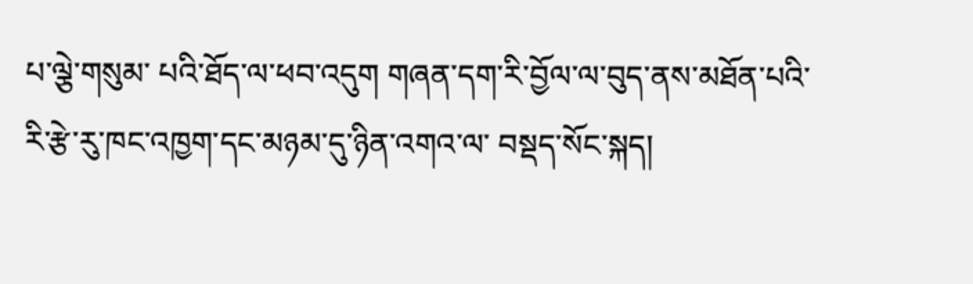པ་ལྕེ་གསུམ་ པའི་ཐོད་ལ་ཕབ་འདུག གཞན་དག་རི་བྱོལ་ལ་བུད་ནས་མཐོན་པའི་རི་རྩེ་རུ་ཁང་འཁྱག་དང་མཉམ་དུ་ཉིན་འགའ་ལ་ བསྡད་སོང་སྐད།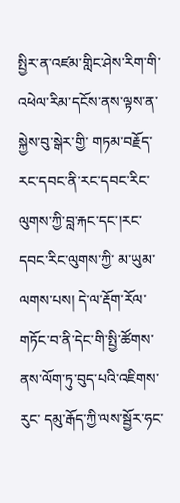སྤྱིར་ན་འཛམ་གླིང་ཤེས་རིག་གི་འཕེལ་རིམ་དངོས་ནས་ལྟས་ན་སྐྱེས་བུ་སྒེར་གྱི་ གཏམ་བརྗོད་རང་དབང་ནི་རང་དབང་རིང་ལུགས་ཀྱི་བླ་རྐང་དང་།རང་དབང་རིང་ལུགས་ཀྱི་ མ་ཡུམ་ལགས་པས། དེ་ལ་རྡོག་རོལ་གཏོང་བ་ནི་དེང་གི་སྤྱི་ཚོགས་ནས་ལོག་ཏུ་བུད་པའི་འཇིགས་རུང་ དམུ་རྒོད་ཀྱི་ལས་སྦྱོར་ཧང་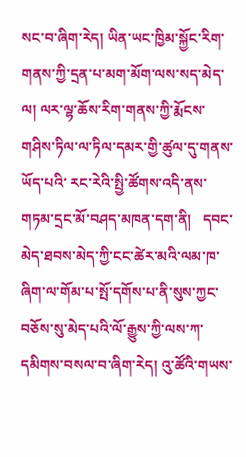སང་བ་ཞིག་རེད། ཡིན་ཡང་ཁྱིམ་སྐྱོང་རིག་གནས་ཀྱི་དྲན་པ་མག་མོག་ལས་སད་མེད་ལ། ལར་ལྷ་ཆོས་རིག་གནས་ཀྱི་རྨོངས་གཤིས་ཏིལ་ལ་ཏིལ་དམར་གྱི་ཚུལ་དུ་གནས་ཡོད་པའི་ རང་རེའི་སྤྱི་ཚོགས་འདི་ནས་གཏམ་དྲང་མོ་བཤད་མཁན་དག་ནི།   དབང་མེད་ཐབས་མེད་ཀྱི་ངང་ཚེར་མའི་ལམ་ཁ་ཞིག་ལ་གོམ་པ་སྤོ་དགོས་པ་ནི་སུས་ཀྱང་ བཅོས་སུ་མེད་པའི་ལོ་རྒྱུས་ཀྱི་ལས་ཀ་དམིགས་བསལ་བ་ཞིག་རེད། འུ་ཚོའི་གཡས་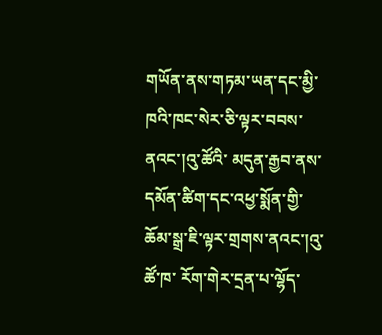གཡོན་ནས་གཏམ་ཡན་དང་མྱི་ཁའི་ཁང་སེར་ཅི་ལྟར་བབས་ནའང་།འུ་ཚོའི་ མདུན་རྒྱབ་ནས་དམོན་ཚིག་དང་འཕྱ་སྨོན་གྱི་ཆོམ་སྒྲ་ཇི་ལྟར་གྲགས་ནའང་།འུ་ཚོ་ཁ་ རོག་གེར་དྲན་པ་ལྷོད་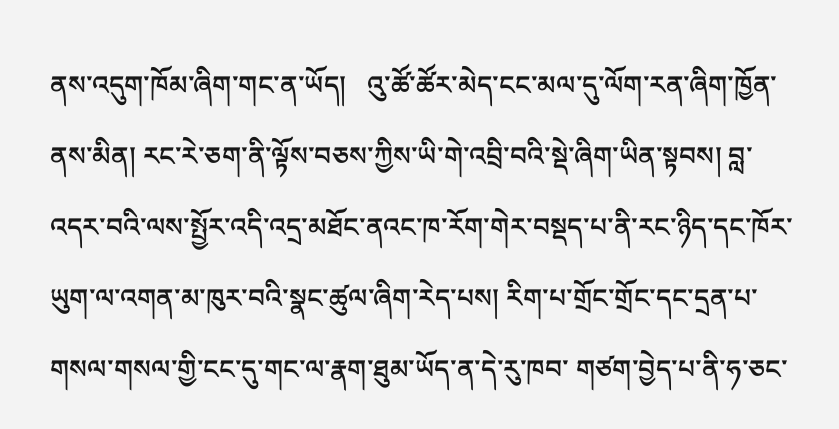ནས་འདུག་ཁོམ་ཞིག་གང་ན་ཡོད།   འུ་ཚོ་ཚོར་མེད་ངང་མལ་དུ་ལོག་རན་ཞིག་ཁྱོན་ནས་མིན། རང་རེ་ཅག་ནི་ལྟོས་བཅས་ཀྱིས་ཡི་གེ་འབྲི་བའི་སྡེ་ཞིག་ཡིན་སྟབས། བླ་འདར་བའི་ལས་སྤྱོར་འདི་འདྲ་མཐོང་ནའང་ཁ་རོག་གེར་བསྡད་པ་ནི་རང་ཉིད་དང་ཁོར་ ཡུག་ལ་འགན་མ་ཁུར་བའི་སྣང་ཚུལ་ཞིག་རེད་པས། རིག་པ་གྲོང་གྲོང་དང་དྲན་པ་གསལ་གསལ་གྱི་ངང་དུ་གང་ལ་རྣག་ཐུམ་ཡོད་ན་དེ་རུ་ཁབ་ གཙག་བྱེད་པ་ནི་ཧ་ཅང་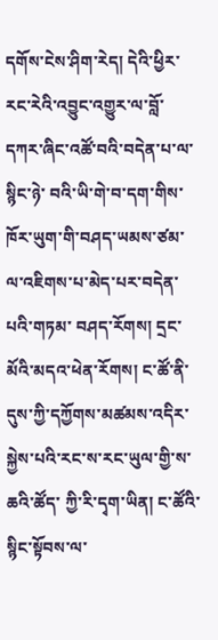དགོས་ངེས་ཤིག་རེད། དེའི་ཕྱིར་རང་རེའི་འབྱུང་འགྱུར་ལ་བློ་དཀར་ཞིང་འཚོ་བའི་བདེན་པ་ལ་སྙིང་ཉེ་ བའི་ཡི་གེ་བ་དག་གིས་ཁོར་ཡུག་གི་བཤད་ཡམས་ཙམ་ལ་འཇིགས་པ་མེད་པར་བདེན་པའི་གཏམ་ བཤད་རོགས། དྲང་མོའི་མདའ་ཕེན་རོགས། ང་ཚོ་ནི་དུས་ཀྱི་དཀྱོགས་མཚམས་འདིར་སྐྱེས་པའི་རང་ས་རང་ཡུལ་གྱི་ས་ཆའི་ཚོད་ ཀྱི་རི་དྭག་ཡིན། ང་ཚོའི་སྙིང་སྟོབས་ལ་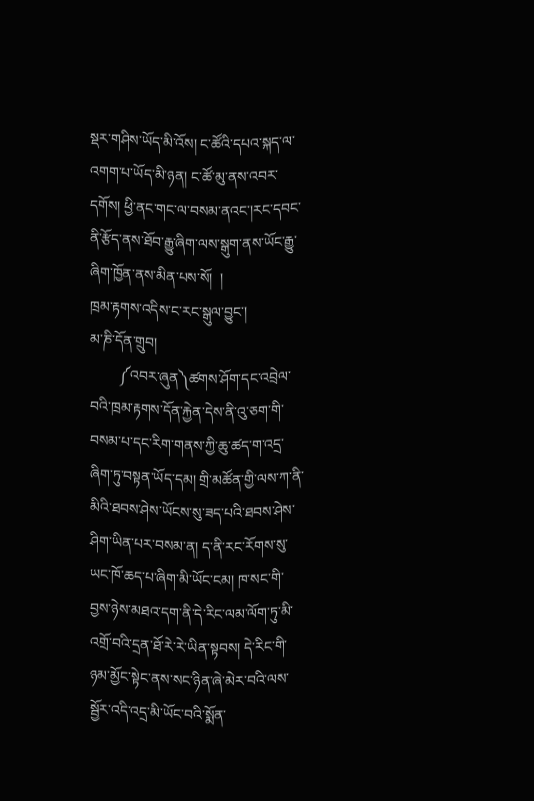སྡར་གཤིས་ཡོད་མི་འོས། ང་ཚོའི་དཔའ་སྐད་ལ་འགག་པ་ཡོད་མི་ཉན། ང་ཚོ་མུ་ནས་འབར་དགོས། ཕྱི་ནང་གང་ལ་བསམ་ནའང་།རང་དབང་ནི་རྩོད་ནས་ཐོབ་རྒྱུ་ཞིག་ལས་སྒུག་ནས་ཡོང་རྒྱུ་ཞིག་ཁྱོན་ནས་མིན་པས་སོ།  །
ཁྲམ་རྟགས་འདིས་ང་རང་སྒུལ་བྱུང་།
མ་ཎི་དོན་གྲུབ།
        ༼འབར་ཞུན༽ཚགས་ཤོག་དང་འབྲེལ་བའི་ཁྲམ་རྟགས་དོན་རྐྱེན་དེས་ནི་འུ་ཅག་གི་བསམ་པ་དང་རིག་གནས་ཀྱི་ཆུ་ཚད་ག་འདྲ་ཞིག་ཏུ་བསྟན་ཡོད་དམ། གྲི་མཚོན་གྱི་ལས་ཀ་ནི་མིའི་ཐབས་ཤེས་ཡོངས་སུ་ཟད་པའི་ཐབས་ཤེས་ཤིག་ཡིན་པར་བསམ་ན། ད་ནི་རང་རོགས་སུ་ཡང་ཁོ་ཆད་པ་ཞིག་མི་ཡོང་ངམ། ཁ་སང་གི་བྱས་ཉེས་མཐའ་དག་ནི་དེ་རིང་ལམ་ལོག་ཏུ་མི་འགྲོ་བའི་དྲན་ཐོ་རེ་རེ་ཡིན་སྟབས། དེ་རིང་གི་ཉམ་མྱོང་སྟེང་ནས་སང་ཉིན་ཞེ་མེར་བའི་ལས་སྦྱོར་འདི་འདྲ་མི་ཡོང་བའི་སྨོན་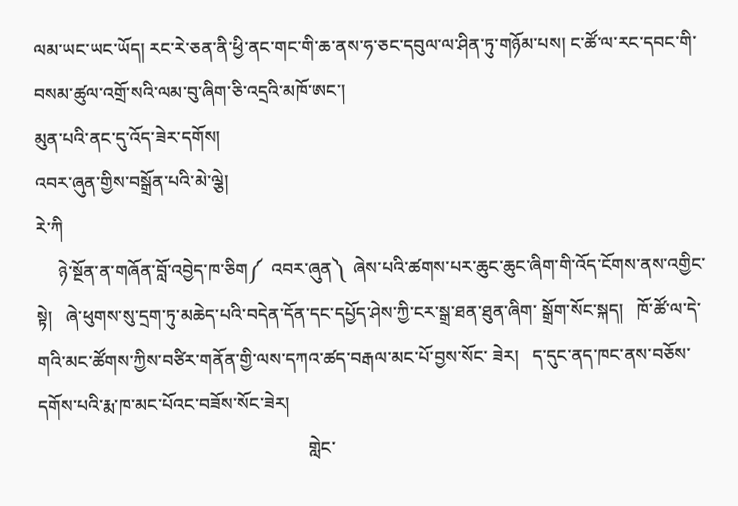ལམ་ཡང་ཡང་ཡོད། རང་རེ་ཅན་ནི་ཕྱི་ནང་གང་གི་ཆ་ནས་ཧ་ཅང་དབུལ་ལ་ཤིན་ཏུ་གཉོམ་པས། ང་ཚོ་ལ་རང་དབང་གི་བསམ་ཚུལ་འགྲོ་སའི་ལམ་བུ་ཞིག་ཅི་འདྲའི་མཁོ་ཨང་།
མུན་པའི་ནང་དུ་འོད་ཟེར་དགོས།
འབར་ཞུན་གྱིས་བསྒྲོན་པའི་མེ་ལྕེ།
རེ་ཀི
     ཉེ་སྔོན་ན་གཞོན་བློ་འབྱེད་ཁ་ཅིག༼  འབར་ཞུན༽  ཞེས་པའི་ཚགས་པར་ཆུང་ཆུང་ཞིག་གི་འོད་ངོགས་ནས་འགྱིང་སྟེ།   ཞེ་ཕུགས་སུ་དྲག་ཏུ་མཆེད་པའི་བདེན་དོན་དང་དཔྱོད་ཤེས་ཀྱི་ངར་སྒྲ་ཐན་ཐུན་ཞིག་ སྒྲོག་སོང་སྐད།   ཁོ་ཚོ་ལ་དེ་གའི་མང་ཚོགས་ཀྱིས་བཙིར་གནོན་གྱི་ལས་དཀའ་ཚད་བརྒལ་མང་པོ་བྱས་སོང་ ཟེར།   ད་དུང་ནད་ཁང་ནས་བཅོས་དགོས་པའི་རྨ་ཁ་མང་པོའང་བཟོས་སོང་ཟེར།
                                                             གླེང་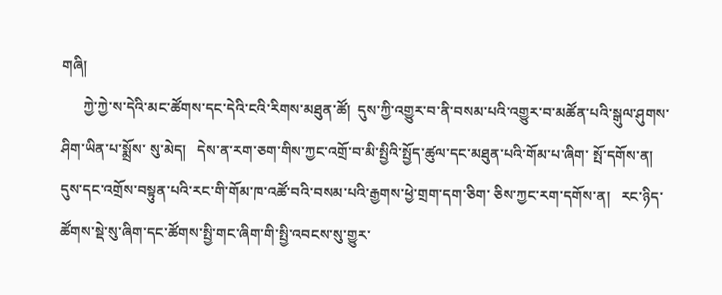གཞི།
      ཀྱེ་ཀྱེ་ས་དེའི་མང་ཚོགས་དང་དེའི་ངའི་རིགས་མཐུན་ཚོ།  དུས་ཀྱི་འགྱུར་བ་ནི་བསམ་པའི་འགྱུར་བ་མཚོན་པའི་སྒུལ་ཤུགས་ཤིག་ཡིན་པ་སྨྲོས་ སུ་མེད།   དེས་ན་རག་ཅག་གིས་ཀྱང་འགྲོ་བ་མི་སྤྱིའི་སྤྱོད་ཚུལ་དང་མཐུན་པའི་གོམ་པ་ཞིག་ སྤོ་དགོས་ན།  དུས་དང་འགྲོས་བསྟུན་པའི་རང་གི་གོམ་ཁ་འཚོ་བའི་བསམ་པའི་རྒྱགས་ཕྱེ་གྲག་དག་ཅིག་ ཅིས་ཀྱང་རག་དགོས་ན།   རང་ཉིད་ཚོགས་སྡེ་སུ་ཞིག་དང་ཚོགས་སྤྱི་གང་ཞིག་གི་སྤྱི་འབངས་སུ་གྱུར་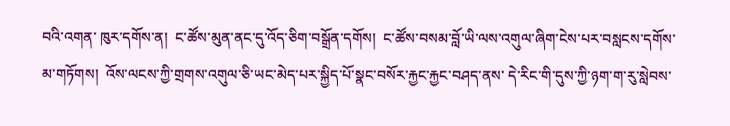བའི་འགན་ ཁུར་དགོས་ན།  ང་ཚོས་མུན་ནང་དུ་འོད་ཅིག་བསྒྲོན་དགོས།  ང་ཚོས་བསམ་བློ་ཡི་ལས་འགུལ་ཞིག་ངེས་པར་བསླངས་དགོས་མ་གཏོགས།  འོས་ལངས་ཀྱི་གྲགས་འགུལ་ཅི་ཡང་མེད་པར་སྐྱིད་པོ་སྣང་བསོར་རྐྱང་རྐྱང་བཤད་ནས་ དེ་རིང་གི་དུས་ཀྱི་ཉག་ག་རུ་སླེབས་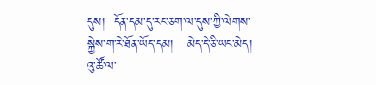དུས།  དོན་དམ་དུ་རང་ཅག་ལ་དུས་ཀྱི་ལེགས་སྐྱེས་ག་རེ་ཐོན་ཡོད་དམ།   མེད་དེ་ཅི་ཡང་མེད།   འུ་ཚོ་ལ་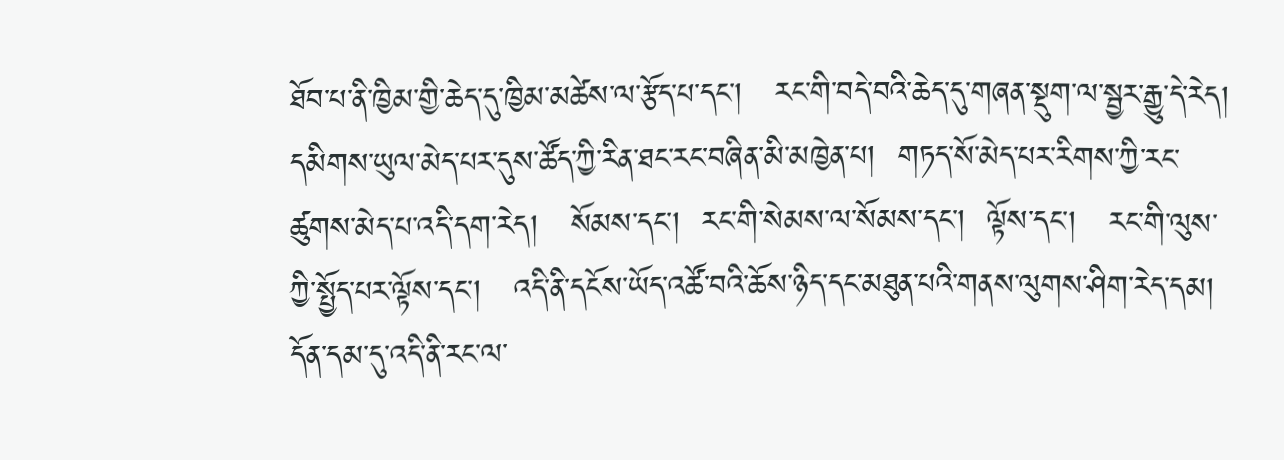ཐོབ་པ་ནི་ཁྱིམ་གྱི་ཆེད་དུ་ཁྱིམ་མཚེས་ལ་རྩོད་པ་དང་།   རང་གི་བདེ་བའི་ཆེད་དུ་གཞན་སྡུག་ལ་སྦྱར་རྒྱུ་དེ་རེད།   དམིགས་ཡུལ་མེད་པར་དུས་ཚོད་ཀྱི་རིན་ཐང་རང་བཞིན་མི་མཁྱེན་པ།  གཏད་སོ་མེད་པར་རིགས་ཀྱི་རང་ཚུགས་མེད་པ་འདི་དག་རེད།   སོམས་དང་།  རང་གི་སེམས་ལ་སོམས་དང་།  ལྟོས་དང་།   རང་གི་ལུས་ཀྱི་སྤྱོད་པར་ལྟོས་དང་།   འདི་ནི་དངོས་ཡོད་འཚོ་བའི་ཆོས་ཉིད་དང་མཐུན་པའི་གནས་ལུགས་ཤིག་རེད་དམ།   དོན་དམ་དུ་འདི་ནི་རང་ལ་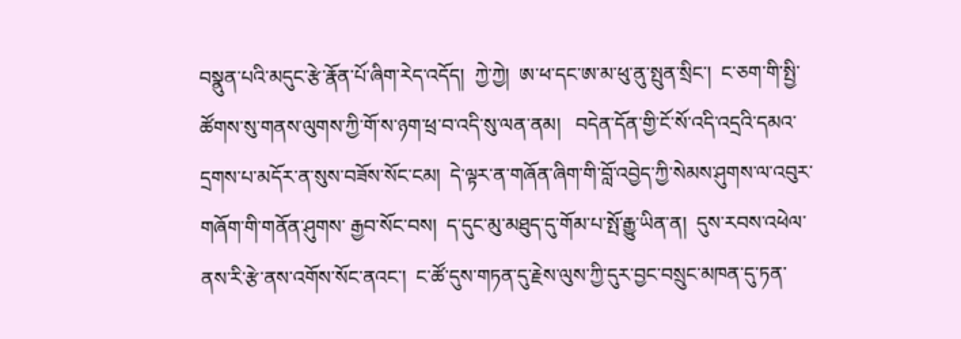བསྣུན་པའི་མདུང་རྩེ་རྣོན་པོ་ཞིག་རེད་འདོད།  ཀྱེ་ཀྱེ།  ཨ་ཕ་དང་ཨ་མ་ཕུ་ནུ་སྤུན་སྲིང་།  ང་ཅག་གི་སྤྱི་ཚོགས་སུ་གནས་ལུགས་ཀྱི་གོ་ས་ཉག་ཕྲ་བ་འདི་སུ་ལན་ནམ།   བདེན་དོན་གྱི་ངོ་སོ་འདི་འདྲའི་དམའ་དྲགས་པ་མདོར་ན་སུས་བཟོས་སོང་ངམ།  དེ་ལྟར་ན་གཞོན་ཞིག་གི་བློ་འབྱེད་ཀྱི་སེམས་ཤུགས་ལ་འབུར་གཞོག་གི་གནོན་ཤུགས་ རྒྱབ་སོང་བས།  ད་དུང་མུ་མཐུད་དུ་གོམ་པ་སྤོ་རྒྱུ་ཡིན་ན།  དུས་རབས་འཕེལ་ནས་རི་རྩེ་ནས་འགོས་སོང་ནའང་།  ང་ཚོ་དུས་གཏན་དུ་རྗེས་ལུས་ཀྱི་དུར་བྱང་བསྲུང་མཁན་དུ་ཏན་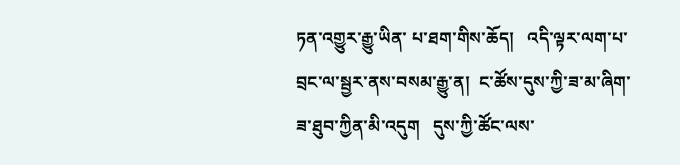ཏན་འགྱུར་རྒྱུ་ཡིན་ པ་ཐག་གིས་ཆོད།   འདི་ལྟར་ལག་པ་བྲང་ལ་སྦྱར་ནས་བསམ་རྒྱུ་ན།  ང་ཚོས་དུས་ཀྱི་ཟ་མ་ཞིག་ཟ་ཐུབ་ཀྱིན་མི་འདུག   དུས་ཀྱི་ཚོང་ལས་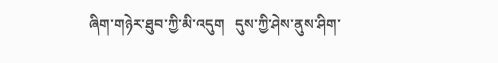ཞིག་གཉེར་ཐུབ་ཀྱི་མི་འདུག   དུས་ཀྱི་ཤེས་ནུས་ཤིག་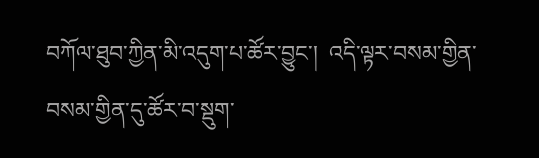བཀོལ་ཐུབ་ཀྱིན་མི་འདུག་པ་ཚོར་བྱུང་།  འདི་ལྟར་བསམ་གྱིན་བསམ་གྱིན་དུ་ཚོར་བ་སྡུག་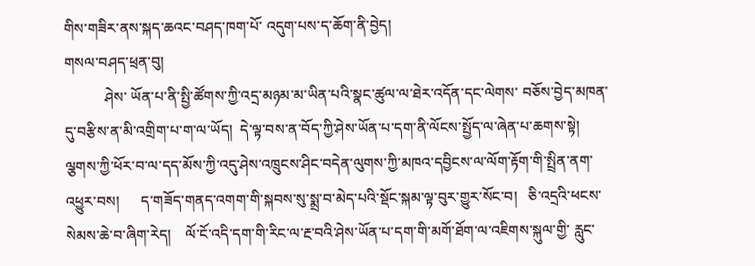གིས་གཟིར་ནས་སྐད་ཆའང་བཤད་ཁག་པོ་ འདུག་པས་ད་ཆོག་ནི་བྱེད།
གསལ་བཤད་ཕྲན་བུ།
           ཤེས་ ཡོན་པ་ནི་སྤྱི་ཚོགས་ཀྱི་འདྲ་མཉམ་མ་ཡིན་པའི་སྣང་ཚུལ་ལ་ཐེར་འདོན་དང་ལེགས་ བཅོས་བྱེད་མཁན་དུ་བརྩིས་ན་མི་འགྲིག་པ་ག་ལ་ཡོད།  དེ་ལྟ་བས་ན་བོད་ཀྱི་ཤེས་ཡོན་པ་དག་ནི་ལོངས་སྤྱོད་ལ་ཞེན་པ་ཆགས་སྟེ།   ལྕགས་ཀྱི་ཕོར་བ་ལ་དད་མོས་ཀྱི་འདུ་ཤེས་འཁྲུངས་ཤིང་བདེན་ལུགས་ཀྱི་མཁའ་དབྱིངས་ལ་ལོག་རྟོག་གི་སྤྲིན་ནག་འཕྱུར་བས།      ད་གཟོད་གནད་འགག་གི་སྐབས་སུ་སྨྲ་བ་མེད་པའི་སྡོང་སྐམ་ལྟ་བུར་གྱུར་སོང་བ།   ཅི་འདྲའི་ཕངས་སེམས་ཆེ་བ་ཞིག་རེད།    ལོ་ངོ་འདི་དག་གི་རིང་ལ་རྔ་བའི་ཤེས་ཡོན་པ་དག་གི་མགོ་ཐོག་ལ་འཇིགས་སྐུལ་གྱི་ རླུང་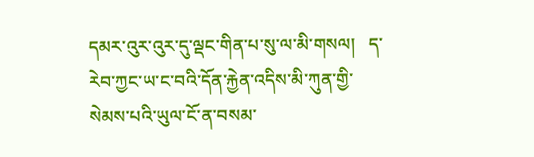དམར་འུར་འུར་དུ་ལྡང་གིན་པ་སུ་ལ་མི་གསལ།   ད་རེབ་ཀྱང་ཡ་ང་བའི་དོན་རྐྱེན་འདིས་མི་ཀུན་གྱི་སེམས་པའི་ཡུལ་ངོ་ན་བསམ་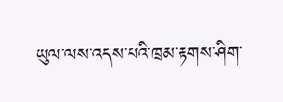ཡུལ་ལས་འདས་པའི་ཁྲམ་རྟགས་ཤིག་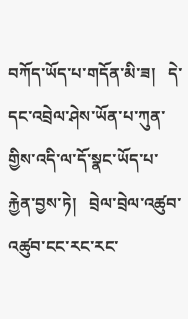བཀོད་ཡོད་པ་གདོན་མི་ཟ།   དེ་དང་འབྲེལ་ཤེས་ཡོན་པ་ཀུན་གྱིས་འདི་ལ་དོ་སྣང་ཡོད་པ་རྐྱེན་བྱས་ཏེ།   བྲེལ་བྲེལ་འཚུབ་འཚུབ་ངང་རང་རང་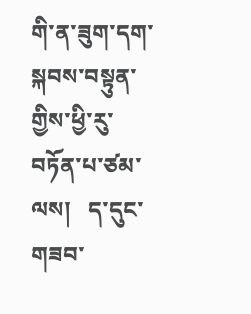གི་ན་ཟུག་དག་སྐབས་བསྟུན་གྱིས་ཕྱི་རུ་བཏོན་པ་ཙམ་ལས།   ད་དུང་གཟབ་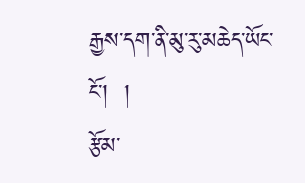རྒྱས་དག་ནི་མུ་རུ་མཆེད་ཡོང་ངོ་།  །
རྩོམ་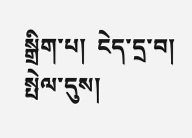སྒྲིག་པ།  ངེད་དྲ་བ།  སྤེལ་དུས།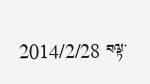2014/2/28 བལྟ་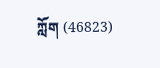ཀློག (46823)